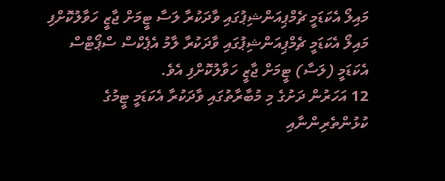މައިލޯ އެކަޑަމީ ޗެމްޕިއަންޝިޕުގައި ވާދަކުރާ ލަސާ ޓީމަށް ޖާޒީ ހަވާލުކޮށްފި
މައިލޯ އެކަޑަމީ ޗެމްޕިއަންޝިޕުގައި ވާދަކުރާ ލާމު އެޕެކްސް ސްޕޯޓްސް އެކަޑަމީ (ލަސާ) ޓީމަށް ޖާޒީ ހަވާލުކޮށްފި އެވެ.
12 އަހަރުން ދަށުގެ މި މުބާރާތުގައި ވާދަކުރާ އެކަޑަމީ ޓީމުގެ ކުޅުންތެރިންނާއި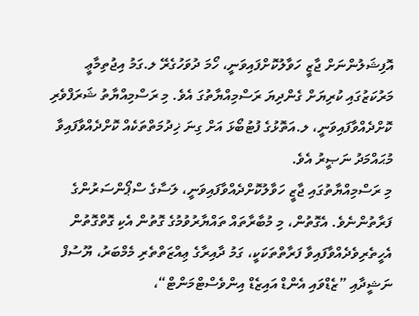އޮފިޝަލުންނަށް ޖާޒީ ހަވާލުކޮށްފައިވަނީ، ހޯމަ ދުވަހުގެރޭ ލ.ގަމު އިޖުތިމާޢީ މަރުކަޒުގައި ކުރިޔަށް ގެންދިޔަ ރަސްމިއްޔާތުގަ އެވެ. މި ރަސްމިއްޔާތު ޝަރަފްވެރި ކޮށްދެއްވާފައިވަނީ، ލ.އަތޮޅުގެ ފުޓުބޯޅަ އަށް ގިނަ ޚިދުމަތްތަކެއް ކޮށްދެއްވާފައިވާ މުޙައްމަދު ނަޞީރު އެވެ.
މި ރަސްމިއްޔާތުގައި ޖާޒީ ހަވާލުކޮށްދެއްވާފައިވަނީ، ލަސާގެ ސްޕޯންސަރުންގެ ފަރާތުންނެވެ. އެގޮތުން، މި މުބާރާތައް ތައްޔާރުވުމުގެ ގޮތުން އެކި ގޮތްގޮތުން އެހީތެރިވެދެއްވާފައިވާ ފަރާތްތަކަކީ، ގަމު ދާއިރާގެ ޢިއްޒަތްތެރި މެމްބަރު، ޔޫސުފް ނަޝީދާއި ”ޒެޑްވައި އެންޑް އައިޒެޑް އިންވެސްޓްމަންޓް“،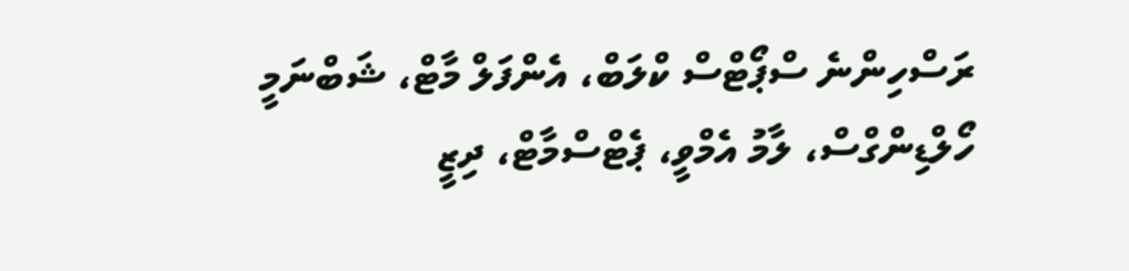ރަސްހިންނެ ސްޕޯޓްސް ކްލަބް، އެންފަލް މާޓް، ޝަބްނަމީ ހޯލްޑިންގްސް، ލާމު އެމްވީ، ޕެޓްސްމާޓް، ދިޒީ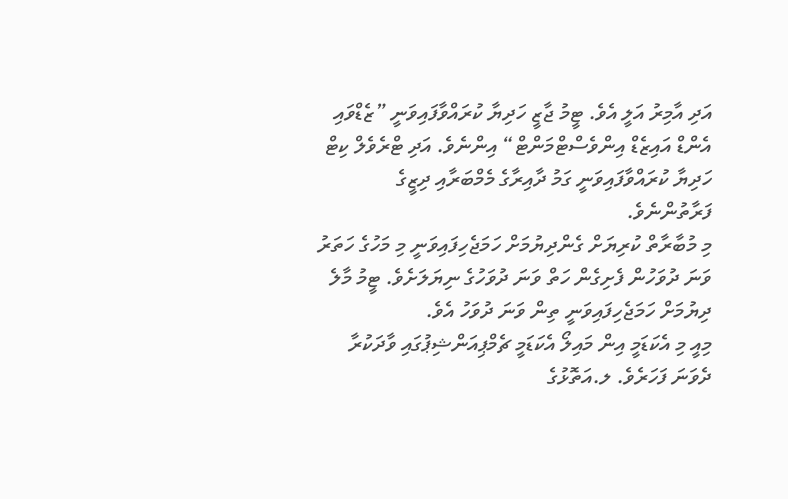އަދި އާމިރު އަލީ އެވެ. ޓީމު ޖާޒީ ހަދިޔާ ކުރައްވާފައިވަނީ ”ޒެޑްވައި އެންޑް އައިޒެޑް އިންވެސްޓްމަންޓް“ އިންނެވެ. އަދި ޓްރެވެލް ކިޓް ހަދިޔާ ކުރައްވާފައިވަނީ ގަމު ދާއިރާގެ މެމްބަރާއި ދިޒީގެ ފަރާތުންނެވެ.
މި މުބާރާތް ކުރިޔަށް ގެންދިޔުމަށް ހަމަޖެހިފައިވަނީ މި މަހުގެ ހަތަރު ވަނަ ދުވަހުން ފެށިގެން ހަތް ވަނަ ދުވަހުގެ ނިޔަލަށެވެ. ޓީމު މާލެ ދިޔުމަށް ހަމަޖެހިފައިވަނީ ތިން ވަނަ ދުވަހު އެވެ.
މިއީ މި އެކަޑަމީ އިން މައިލޯ އެކަޑަމީ ޗެމްޕިއަންޝިޕުގައި ވާދަކުރާ ދެވަނަ ފަހަރެވެ. ލ.އަތޮޅުގެ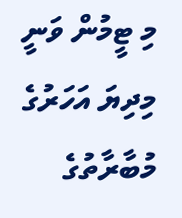މި ޓީމުން ވަނީ މިދިޔަ އަހަރުގެ މުބާރާތުގެ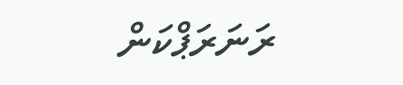ރަނަރަޕްކަން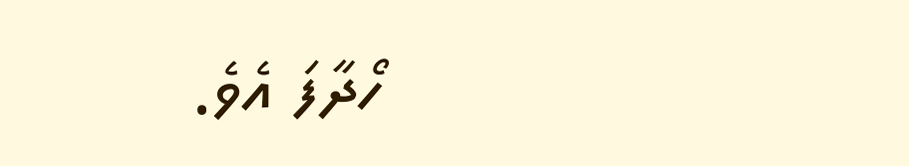ހޯދާފަ އެވެ.